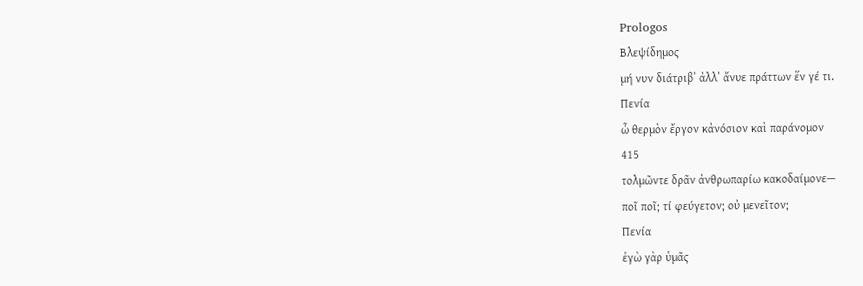Prologos
Βλεψίδημος
μή νυν διάτριβʼ ἀλλʼ ἄνυε πράττων ἕν γέ τι.
Πενία
ὦ θερμὸν ἔργον κἀνόσιον καὶ παράνομον
415
τολμῶντε δρᾶν ἀνθρωπαρίω κακοδαίμονε—
ποῖ ποῖ; τί φεύγετον; οὐ μενεῖτον;
Πενία
ἐγὼ γὰρ ὑμᾶς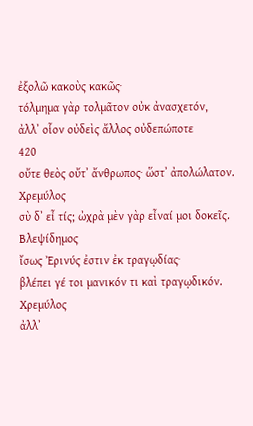ἐξολῶ κακοὺς κακῶς·
τόλμημα γὰρ τολμᾶτον οὐκ ἀνασχετόν,
ἀλλʼ οἷον οὐδεὶς ἄλλος οὐδεπώποτε
420
οὔτε θεὸς οὔτʼ ἄνθρωπος· ὥστʼ ἀπολώλατον.
Χρεμύλος
σὺ δʼ εἶ τίς; ὠχρὰ μὲν γὰρ εἶναί μοι δοκεῖς.
Βλεψίδημος
ἴσως Ἐρινύς ἐστιν ἐκ τραγῳδίας·
βλέπει γέ τοι μανικόν τι καὶ τραγῳδικόν.
Χρεμύλος
ἀλλʼ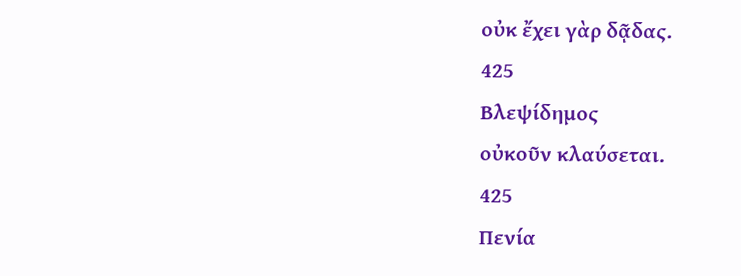οὐκ ἔχει γὰρ δᾷδας.
425
Βλεψίδημος
οὐκοῦν κλαύσεται.
425
Πενία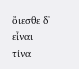ὄιεσθε δʼ εἶναι τίνα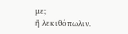με;
ἢ λεκιθόπωλιν.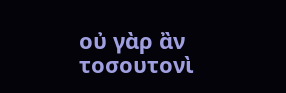οὐ γὰρ ἂν τοσουτονὶ